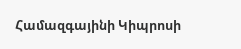Համազգայինի Կիպրոսի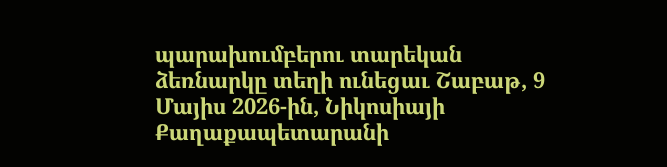պարախումբերու տարեկան ձեռնարկը տեղի ունեցաւ Շաբաթ, 9 Մայիս 2026-ին, Նիկոսիայի Քաղաքապետարանի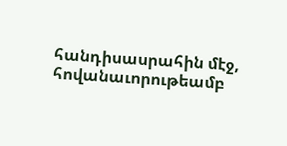հանդիսասրահին մէջ, հովանաւորութեամբ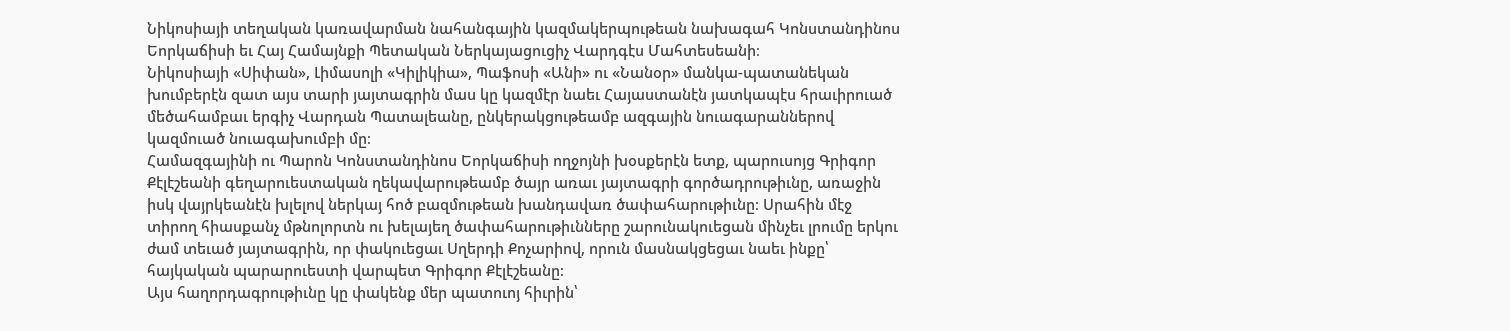Նիկոսիայի տեղական կառավարման նահանգային կազմակերպութեան նախագահ Կոնստանդինոս Եորկաճիսի եւ Հայ Համայնքի Պետական Ներկայացուցիչ Վարդգէս Մահտեսեանի։
Նիկոսիայի «Սիփան», Լիմասոլի «Կիլիկիա», Պաֆոսի «Անի» ու «Նանօր» մանկա-պատանեկան խումբերէն զատ այս տարի յայտագրին մաս կը կազմէր նաեւ Հայաստանէն յատկապէս հրաւիրուած մեծահամբաւ երգիչ Վարդան Պատալեանը, ընկերակցութեամբ ազգային նուագարաններով կազմուած նուագախումբի մը։
Համազգայինի ու Պարոն Կոնստանդինոս Եորկաճիսի ողջոյնի խօսքերէն ետք, պարուսոյց Գրիգոր Քէլէշեանի գեղարուեստական ղեկավարութեամբ ծայր առաւ յայտագրի գործադրութիւնը, առաջին իսկ վայրկեանէն խլելով ներկայ հոծ բազմութեան խանդավառ ծափահարութիւնը։ Սրահին մէջ տիրող հիասքանչ մթնոլորտն ու խելայեղ ծափահարութիւնները շարունակուեցան մինչեւ լրումը երկու ժամ տեւած յայտագրին, որ փակուեցաւ Սղերդի Քոչարիով, որուն մասնակցեցաւ նաեւ ինքը՝ հայկական պարարուեստի վարպետ Գրիգոր Քէլէշեանը։
Այս հաղորդագրութիւնը կը փակենք մեր պատուոյ հիւրին՝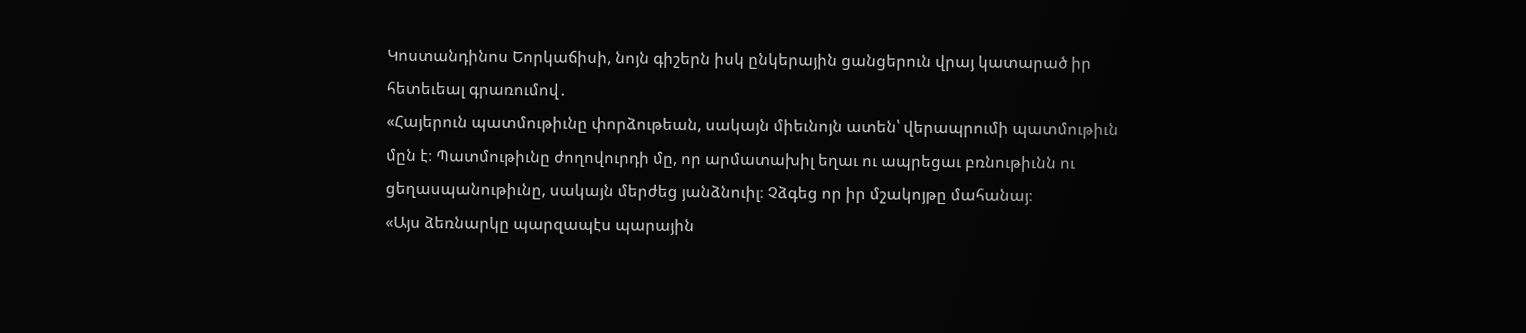Կոստանդինոս Եորկաճիսի, նոյն գիշերն իսկ ընկերային ցանցերուն վրայ կատարած իր հետեւեալ գրառումով․
«Հայերուն պատմութիւնը փորձութեան, սակայն միեւնոյն ատեն՝ վերապրումի պատմութիւն մըն է։ Պատմութիւնը ժողովուրդի մը, որ արմատախիլ եղաւ ու ապրեցաւ բռնութիւնն ու ցեղասպանութիւնը, սակայն մերժեց յանձնուիլ։ Չձգեց որ իր մշակոյթը մահանայ։
«Այս ձեռնարկը պարզապէս պարային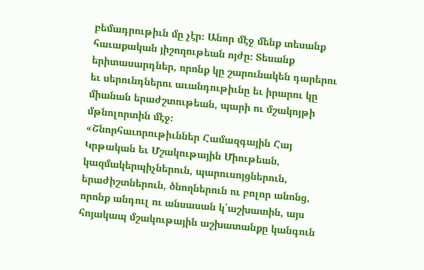բեմադրութիւն մը չէր։ Անոր մէջ մենք տեսանք հաւաքական յիշողութեան ոյժը։ Տեսանք երիտասարդներ, որոնք կը շարունակեն դարերու եւ սերունդներու աւանդութիւնը եւ իրարու կը միանան երաժշտութեան, պարի ու մշակոյթի մթնոլորտին մէջ։
«Շնորհաւորութիւններ Համազգային Հայ Կրթական եւ Մշակութային Միութեան, կազմակերպիչներուն, պարուսոյցներուն, երաժիշտներուն, ծնողներուն ու բոլոր անոնց, որոնք անդուլ ու անսասան կ՛աշխատին, այս հոյակապ մշակութային աշխատանքը կանգուն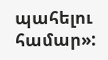պահելու համար»: